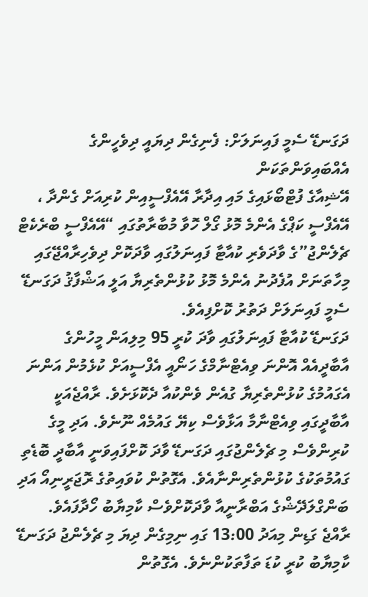ދަގަނޑޭ ސެމީ ފައިނަލަށް: ފެނިގެން ދިޔައީ ދިވެހީންގެ އެއްބައިވަންތަކަން
އޭޝިއާގެ ފުޓްބޯޅައިގެ މައި އިދާރާ އޭއެފްސީއިން ކުރިއަށް ގެންދާ ، އޭއެފްސީ ކަޕްގެ އެންމެ މޮޅު ގޯލް ހޮވާ މުބާރާތުގައި “އޭއެފްސީ ބްރެކެޓް ޗެލެންޖު”ގެ ވާދަވެރި ކުއާޓާ ފައިނަލުގައި ވާދަކޮށް ދިވެހިރާއްޖޭގައި މިހާތަނަށް އުފެދުނު އެންމެ މޮޅު ކުޅުންތެރިޔާ އަލީ އަޝްފާޤު ދަގަނޑޭ ސެމީ ފައިނަލަށް ދަތުރު ކޮށްފިއެވެ.
ދަގަނޑޭ ކުއާޓާ ފައިނަލުގައި ވާދަ ކުރީ 95 މިލިއަން މީހުންގެ އާބާދީއެއް އޮންނަ ވިއެޓްނާމްގެ ހަނޯއީ އެފްސީއަށް ކުޅެމުން އަންނަ އެގައުމުގެ ކުޅުންތެރިޔާ ގުއެން ވެންކުއާ ދެކޮޅަށެވެ. ރާއްޖެއަކީ އާބާދީގައި ވިއެޓްނާމާ އަޅާވެސް ކިޔޭ ގައުމެއް ނޫނެވެ. އަދި މީގެ ކުރިންވެސް މި ޗެލެންޖުގައި ދަގަނޑޭ ވާދަ ކޮށްފައިވަނީ އާބާދީ ބޮޑެތި ގައުމުތަކުގެ ކުޅުންތެރިންނާއެވެ. އެގޮތުން ކުވައިތުގެ ރޮޖަރީނިއޯ އަދި ބަންގްލަދޭޝްގެ އަބްރާނީއާ ވާދަކޮށްވެސް ކާމިޔާބު ހޯދާފައެވެ.
ރާއްޖެ ގަޑިން މިއަދު 13:00 ގައި ނިމިގެން ދިޔަ މި ޗެލެންޖު ދަގަނޑޭ ކާމިޔާބު ކުރީ ކުޑަ ތަފާތަކުންނެވެ. އެގޮތުން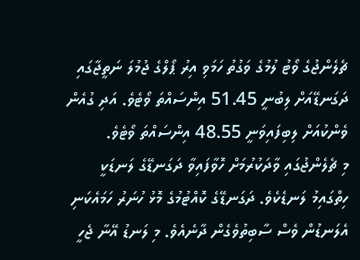ޗެލެންޖުގެ ވޯޓު ލުމުގެ ވަގުތު ހަމަވި އިރު ޕޯލްގެ ޖުމުލަ ނަތީޖާގައި ދަގަނޑޭއަށް ލިބުނީ 51.45 އިންސައްތަ ވޯޓެވެ. އަދި ގުއެން ވެންކުއަށް ލިބިފައިވަނީ 48.55 އިންސައްތަ ވޯޓެވެ.
މި ޗެލެންޖުގައި ވާދަކުރުމަށް ހޮވާފައިވާ ދަގަނޑޭގެ ލަނޑަކީ ހިތްގައިމު ލަނޑެކެވެ. ދަގަނޑޭގެ ކޮއްޓުމުގެ މޮޅު ހުނަރު ހަމައެކަނި އެލަނޑުން ވެސް ސާބިތުވެގެން ދާނެއެވެ. މި ލަނޑު އޭނާ ޖެހީ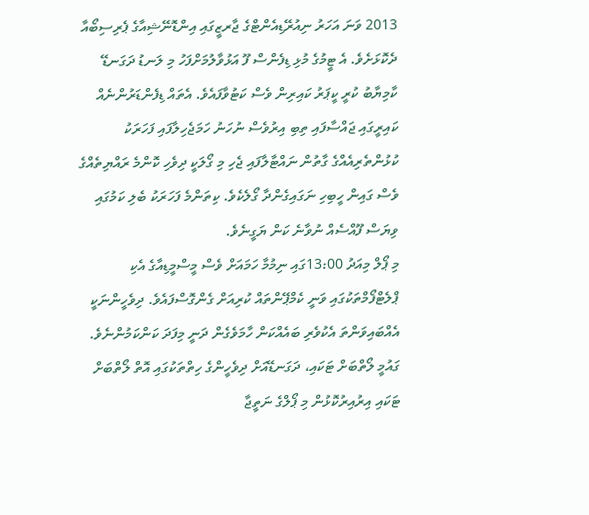2013 ވަނަ އަހަރު ނިއުރޭޑިއެންޓްގެ ޖާރޒީގައި އިންޑޮނޭޝިއާގެ ޕެރިސިބޯއާ ދެކޮޅަށެވެ. އެ ޓީމުގެ މުޅި ޑިފެންސް ފޫ އަޅުވާލުމަށްފަހު މި ލަނޑު ދަގަނޑޭ ކާމިޔާބު ކުރީ ކީޕަރު ކައިރިން ވެސް ކަޓުވާފައެވެ. އެތައް ޑިފެންޑަރުންނެއް ކައިރީގައި ޖައްސާފައި ތިބި އިރުވެސް ނުހަނު ހަމަޖެހިލާފައި ފަހަރަކު ކުޅުންތެރިއެއްގެ ގާތުން ނައްޓާލާފައި ޖެހި މި ގޯލަކީ ދިވެހި ކޮންމެ ރައްޔިތެއްގެ ވެސް ގައިން ހީބިހި ނަގައިގެންދާ ގޯލެކެވެ. ކިތަންމެ ފަހަރަކު ބެލި ކަމުގައި ވިޔަސް ފޫއްސެއް ނުވާނެ ކަން ޔަގީނެވެ.
މި ޕޯލް މިއަދު 13:00ގައި ނިމުމާ ހަމައަށް ވެސް މީސްމީޑިއާގެ އެކި ޕްލެޓްފޯމްތަކުގައި ވަނީ ކެމްޕޭންތައް ކުރިއަށް ގެންގޮސްފައެވެ. ދިވެހީންނަކީ އެއްބައިވަންތަ އެކުވެރި ބައެއްކަން ހާމަވެގެން ދަނީ މިފަދަ ކަންކަމުންނެވެ. ގައުމީ ލޯތްބަށް ޓަކައި، ދަގަނޑޭއަށް ދިވެހީންގެ ހިތްތަކުގައި އޮތް ލޯތްބަށް ޓަކައި އިރުއިރުކޮޅުން މި ޕޯލްގެ ނަތީޖާ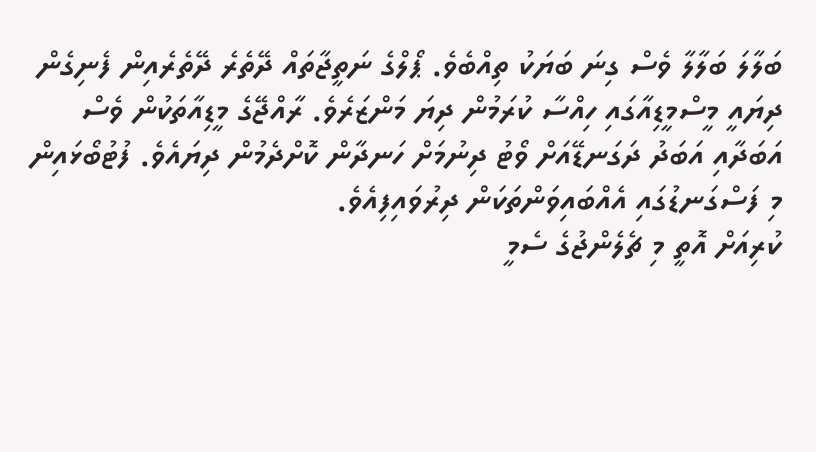ބަލާލަ ބަލާލާ ވެސް ގިނަ ބަޔަކު ތިއްބެވެ. ޕޯލްގެ ނަތީޖާތައް ދޭތެރެ ދޭތެރެއިން ފެނިގެން ދިޔައީ މީސްމީޑިއާގައި ހިއްސާ ކުރަމުން ދިޔަ މަންޒަރެވެ. ރާއްޖޭގެ މީޑިއާތަކުން ވެސް އަބަދާއި އަބަދު ދަގަނޑޭއަށް ވޯޓު ދިނުމަށް ހަނދާން ކޮށްދެމުން ދިޔައެވެ. ފުޓުބޯޅައިން މި ފަސްގަނޑުގައި އެއްބައިވަންތަކަން ދިރުވައިފިއެވެ.
ކުރިއަށް އޮތީ މި ޗެލެންޖުގެ ސެމީ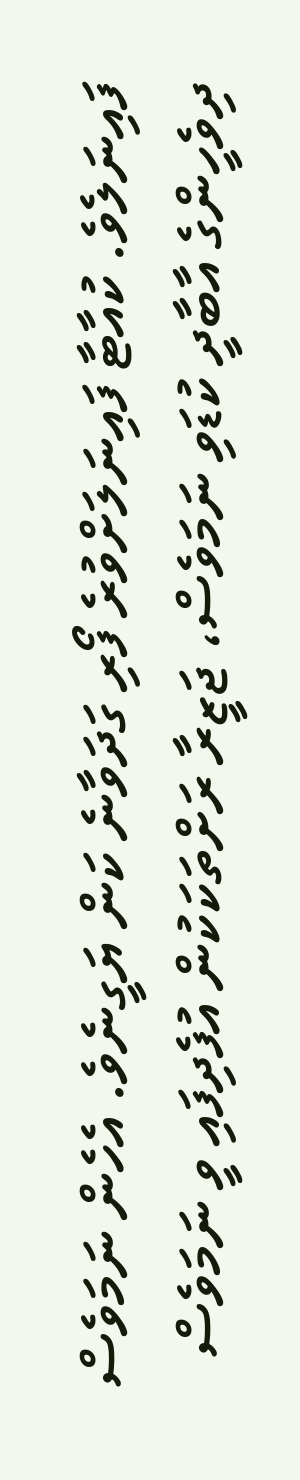ފައިނަލެވެ. ކުއާޓާ ފައިނަލަށްވުރެ ފޯރި ގަދަވާނެ ކަން ޔަގީނެވެ. އެހެން ނަމަވެސް ދިވެހީންގެ އާބާދީ ކުޑަވި ނަމަވެސް، ޖަޒީރާ ރަށްތަކަކުން އުފެދިފައި ވީ ނަމަވެސް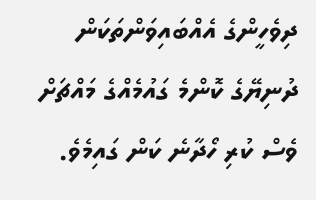ދިވެހީންގެ އެއްބައިވަންތަކަން ދުނިޔޭގެ ކޮންމެ ގައުމެއްގެ މައްޗަށް ވެސް ކުރި ހޯދާނެ ކަން ގައިމެވެ.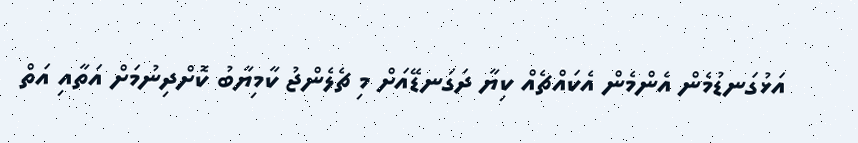އަޅުގަނޑުމެން އެންމެން އެކައްޗެއް ކިޔާ ދަގަނޑޭއަށް މި ޗެލެންޖު ކާމިޔާބު ކޮށްދިނުމަށް އަތާއި އަތް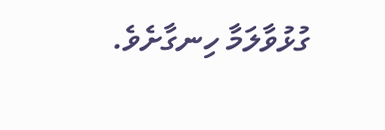ގުޅުވާލަމާ ހިނގާށެވެ.